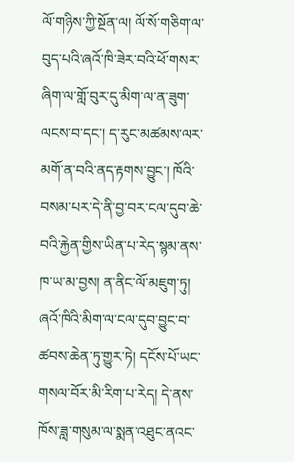ལོ་གཉིས་ཀྱི་སྔོན་ལ། ལོ་སོ་གཅིག་ལ་བུད་པའི་ཞའོ་ཁི་ཟེར་བའི་ཕོ་གསར་ཞིག་ལ་གློ་བུར་དུ་མིག་ལ་ན་ཟུག་ལངས་བ་དང་། ད་རུང་མཚམས་ལར་མགོ་ན་བའི་ནད་རྟགས་བྱུང་། ཁོའི་བསམ་པར་དེ་ནི་བྱ་བར་ངལ་དུབ་ཆེ་བའི་རྐྱེན་གྱིས་ཡིན་པ་རེད་སྙམ་ནས་ཁ་ཡ་མ་བྱས། ན་ནིང་ལོ་མཇུག་ཏུ། ཞའོ་ཁིའི་མིག་ལ་ངལ་དུབ་བྱུང་བ་ཚབས་ཆེན་ཏུ་གྱུར་ཏེ། དངོས་པོ་ཡང་གསལ་བོར་མི་རིག་པ་རེད། དེ་ནས་ཁོས་ཟླ་གསུམ་ལ་སྨན་འཐུང་ནའང་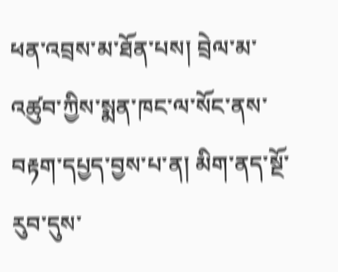ཕན་འབྲས་མ་ཐོན་པས། བྲེལ་མ་འཚུབ་ཀྱིས་སྨན་ཁང་ལ་སོང་ནས་བརྟག་དཔྱད་བྱས་པ་ན། མིག་ནད་སྔོ་རུབ་དུས་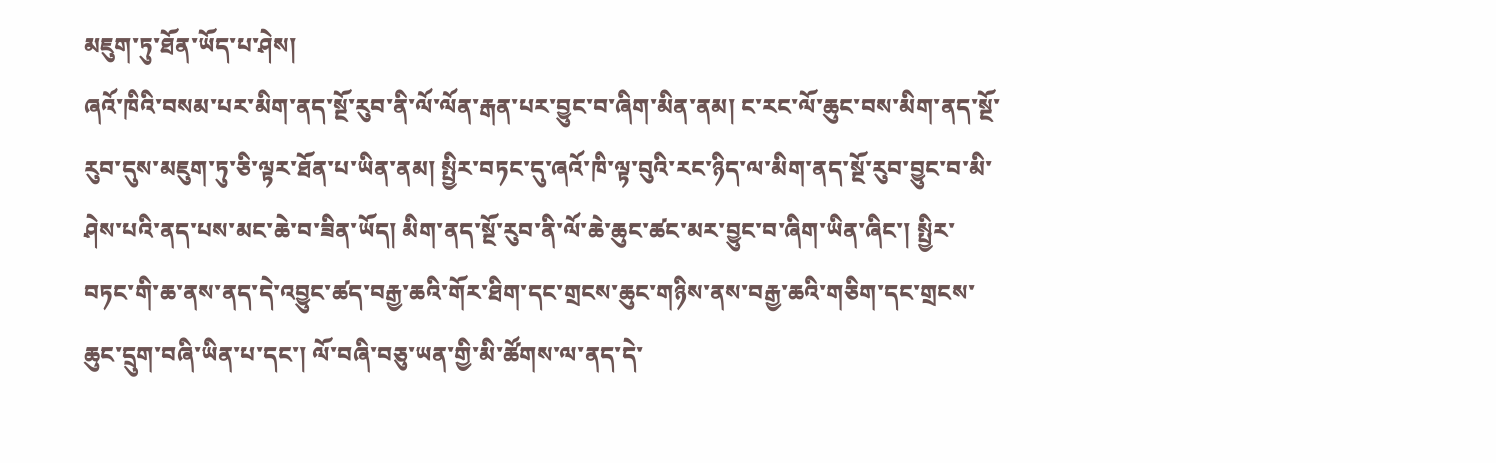མཇུག་ཏུ་ཐོན་ཡོད་པ་ཤེས།
ཞའོ་ཁིའི་བསམ་པར་མིག་ནད་སྔོ་རུབ་ནི་ལོ་ལོན་རྒན་པར་བྱུང་བ་ཞིག་མིན་ནམ། ང་རང་ལོ་ཆུང་བས་མིག་ནད་སྔོ་རུབ་དུས་མཇུག་ཏུ་ཅི་ལྟར་ཐོན་པ་ཡིན་ནམ། སྤྱིར་བཏང་དུ་ཞའོ་ཁི་ལྟ་བུའི་རང་ཉིད་ལ་མིག་ནད་སྔོ་རུབ་བྱུང་བ་མི་ཤེས་པའི་ནད་པས་མང་ཆེ་བ་ཟིན་ཡོད། མིག་ནད་སྔོ་རུབ་ནི་ལོ་ཆེ་ཆུང་ཚང་མར་བྱུང་བ་ཞིག་ཡིན་ཞིང་། སྤྱིར་བཏང་གི་ཆ་ནས་ནད་དེ་འབྱུང་ཚད་བརྒྱ་ཆའི་གོར་ཐིག་དང་གྲངས་ཆུང་གཉིས་ནས་བརྒྱ་ཆའི་གཅིག་དང་གྲངས་ཆུང་དྲུག་བཞི་ཡིན་པ་དང་། ལོ་བཞི་བཅུ་ཡན་གྱི་མི་ཚོགས་ལ་ནད་དེ་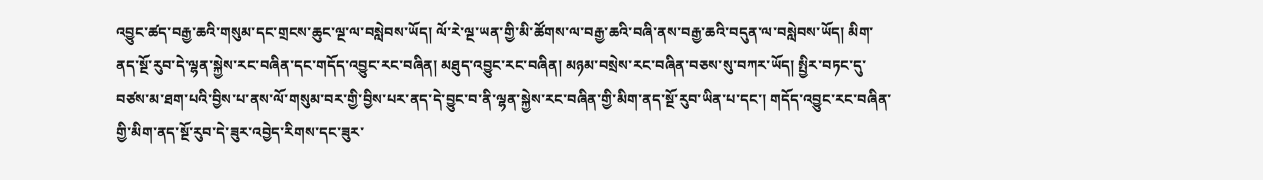འབྱུང་ཚད་བརྒྱ་ཆའི་གསུམ་དང་གྲངས་ཆུང་ལྔ་ལ་བསླེབས་ཡོད། ལོ་རེ་ལྔ་ཡན་གྱི་མི་ཚོགས་ལ་བརྒྱ་ཆའི་བཞི་ནས་བརྒྱ་ཆའི་བདུན་ལ་བསླེབས་ཡོད། མིག་ནད་སྔོ་རུབ་དེ་ལྷན་སྐྱེས་རང་བཞིན་དང་གདོད་འབྱུང་རང་བཞིན། མཐུད་འབྱུང་རང་བཞིན། མཉམ་བསྲེས་རང་བཞིན་བཅས་སུ་བཀར་ཡོད། སྤྱིར་བཏང་དུ་བཙས་མ་ཐག་པའི་བྱིས་པ་ནས་ལོ་གསུམ་བར་གྱི་བྱིས་པར་ནད་དེ་བྱུང་བ་ནི་ལྷན་སྐྱེས་རང་བཞིན་གྱི་མིག་ནད་སྔོ་རུབ་ཡིན་པ་དང་། གདོད་འབྱུང་རང་བཞིན་གྱི་མིག་ནད་སྔོ་རུབ་དེ་ཟུར་འབྱེད་རིགས་དང་ཟུར་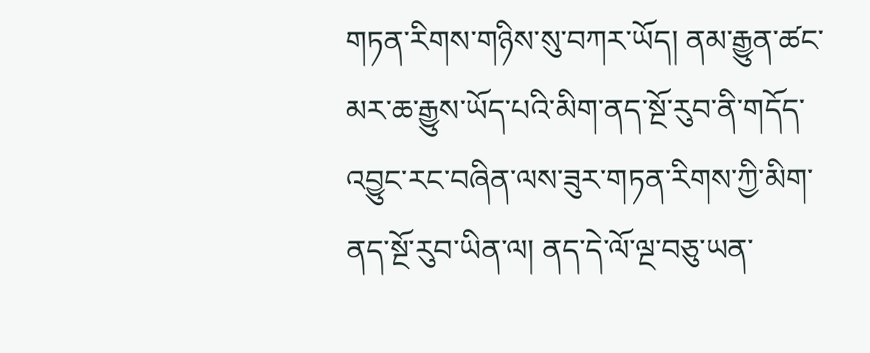གཏན་རིགས་གཉིས་སུ་བཀར་ཡོད། ནམ་རྒྱུན་ཚང་མར་ཆ་རྒྱུས་ཡོད་པའི་མིག་ནད་སྔོ་རུབ་ནི་གདོད་འབྱུང་རང་བཞིན་ལས་ཟུར་གཏན་རིགས་ཀྱི་མིག་ནད་སྔོ་རུབ་ཡིན་ལ། ནད་དེ་ལོ་ལྔ་བཅུ་ཡན་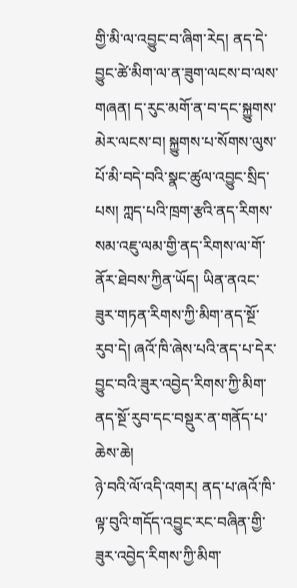གྱི་མི་ལ་འབྱུང་བ་ཞིག་རེད། ནད་དེ་བྱུང་ཚེ་མིག་ལ་ན་ཟུག་ལངས་བ་ལས་གཞན། ད་རུང་མགོ་ན་བ་དང་སྐྱུགས་མེར་ལངས་བ། སྐྱུགས་པ་སོགས་ལུས་པོ་མི་བདེ་བའི་སྣང་ཚུལ་འབྱུང་སྲིད་པས། ཀླད་པའི་ཁྲག་རྩའི་ནད་རིགས་སམ་འཇུ་ལམ་གྱི་ནད་རིགས་ལ་གོ་ནོར་ཐེབས་ཀྱིན་ཡོད། ཡིན་ནའང་ཟུར་གཏན་རིགས་ཀྱི་མིག་ནད་སྔོ་རུབ་དེ། ཞའོ་ཁི་ཞེས་པའི་ནད་པ་དེར་བྱུང་བའི་ཟུར་འབྱེད་རིགས་ཀྱི་མིག་ནད་སྔོ་རུབ་དང་བསྡུར་ན་གནོད་པ་ཆེས་ཆེ།
ཉེ་བའི་ལོ་འདི་འགར། ནད་པ་ཞའོ་ཁི་ལྟ་བུའི་གདོད་འབྱུང་རང་བཞིན་གྱི་ཟུར་འབྱེད་རིགས་ཀྱི་མིག་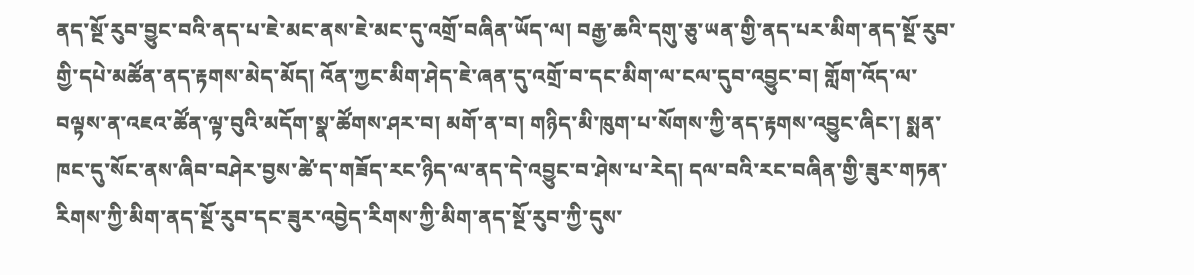ནད་སྔོ་རུབ་བྱུང་བའི་ནད་པ་ཇེ་མང་ནས་ཇེ་མང་དུ་འགྲོ་བཞིན་ཡོད་ལ། བརྒྱ་ཆའི་དགུ་ཅུ་ཡན་གྱི་ནད་པར་མིག་ནད་སྔོ་རུབ་གྱི་དཔེ་མཚོན་ནད་རྟགས་མེད་མོད། འོན་ཀྱང་མིག་ཤེད་ཇེ་ཞན་དུ་འགྲོ་བ་དང་མིག་ལ་ངལ་དུབ་འབྱུང་བ། གློག་འོད་ལ་བལྟས་ན་འཇའ་ཚོན་ལྟ་བུའི་མདོག་སྣ་ཚོགས་ཤར་བ། མགོ་ན་བ། གཉིད་མི་ཁུག་པ་སོགས་ཀྱི་ནད་རྟགས་འབྱུང་ཞིང་། སྨན་ཁང་དུ་སོང་ནས་ཞིབ་བཤེར་བྱས་ཚེ་ད་གཟོད་རང་ཉིད་ལ་ནད་དེ་འབྱུང་བ་ཤེས་པ་རེད། དལ་བའི་རང་བཞིན་གྱི་ཟུར་གཏན་རིགས་ཀྱི་མིག་ནད་སྔོ་རུབ་དང་ཟུར་འབྱེད་རིགས་ཀྱི་མིག་ནད་སྔོ་རུབ་ཀྱི་དུས་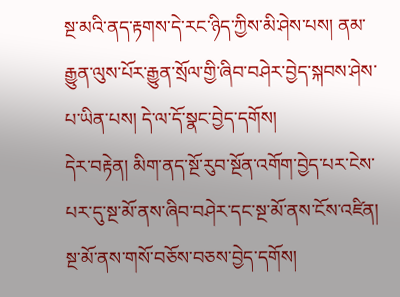སྔ་མའི་ནད་རྟགས་དེ་རང་ཉིད་ཀྱིས་མི་ཤེས་པས། ནམ་རྒྱུན་ལུས་པོར་རྒྱུན་སྲོལ་གྱི་ཞིབ་བཤེར་བྱེད་སྐབས་ཤེས་པ་ཡིན་པས། དེ་ལ་དོ་སྣང་བྱེད་དགོས།
དེར་བརྟེན། མིག་ནད་སྔོ་རུབ་སྔོན་འགོག་བྱེད་པར་ངེས་པར་དུ་སྔ་མོ་ནས་ཞིབ་བཤེར་དང་སྔ་མོ་ནས་ངོས་འཛིན། སྔ་མོ་ནས་གསོ་བཅོས་བཅས་བྱེད་དགོས།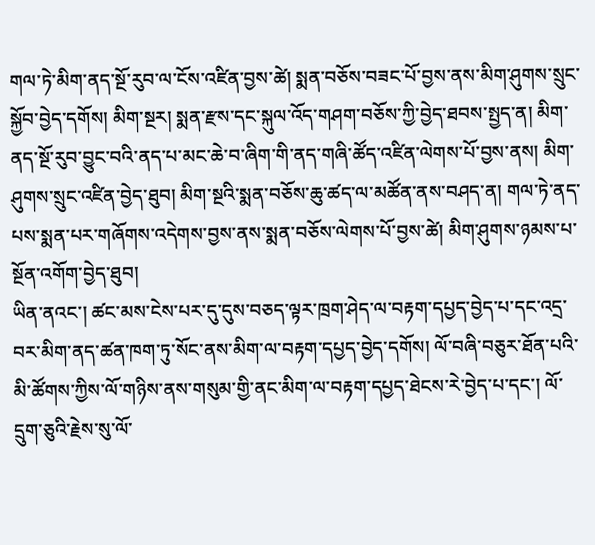གལ་ཏེ་མིག་ནད་སྔོ་རུབ་ལ་ངོས་འཛིན་བྱས་ཚེ། སྨན་བཅོས་བཟང་པོ་བྱས་ནས་མིག་ཤུགས་སྲུང་སྐྱོབ་བྱེད་དགོས། མིག་སྔར། སྨན་རྫས་དང་སྐུལ་འོད་གཤག་བཅོས་ཀྱི་བྱེད་ཐབས་སྤྱད་ན། མིག་ནད་སྔོ་རུབ་བྱུང་བའི་ནད་པ་མང་ཆེ་བ་ཞིག་གི་ནད་གཞི་ཚོད་འཛིན་ལེགས་པོ་བྱས་ནས། མིག་ཤུགས་སྲུང་འཛིན་བྱེད་ཐུབ། མིག་སྔའི་སྨན་བཅོས་ཆུ་ཚད་ལ་མཚོན་ནས་བཤད་ན། གལ་ཏེ་ནད་པས་སྨན་པར་གཞོགས་འདེགས་བྱས་ནས་སྨན་བཅོས་ལེགས་པོ་བྱས་ཚེ། མིག་ཤུགས་ཉམས་པ་སྔོན་འགོག་བྱེད་ཐུབ།
ཡིན་ནའང་། ཚང་མས་ངེས་པར་དུ་དུས་བཅད་ལྟར་ཁྲག་ཤེད་ལ་བརྟག་དཔྱད་བྱེད་པ་དང་འདྲ་བར་མིག་ནད་ཚན་ཁག་ཏུ་སོང་ནས་མིག་ལ་བརྟག་དཔྱད་བྱེད་དགོས། ལོ་བཞི་བཅུར་ཐོན་པའི་མི་ཚོགས་ཀྱིས་ལོ་གཉིས་ནས་གསུམ་གྱི་ནང་མིག་ལ་བརྟག་དཔྱད་ཐེངས་རེ་བྱེད་པ་དང་། ལོ་དྲུག་ཅུའི་རྗེས་སུ་ལོ་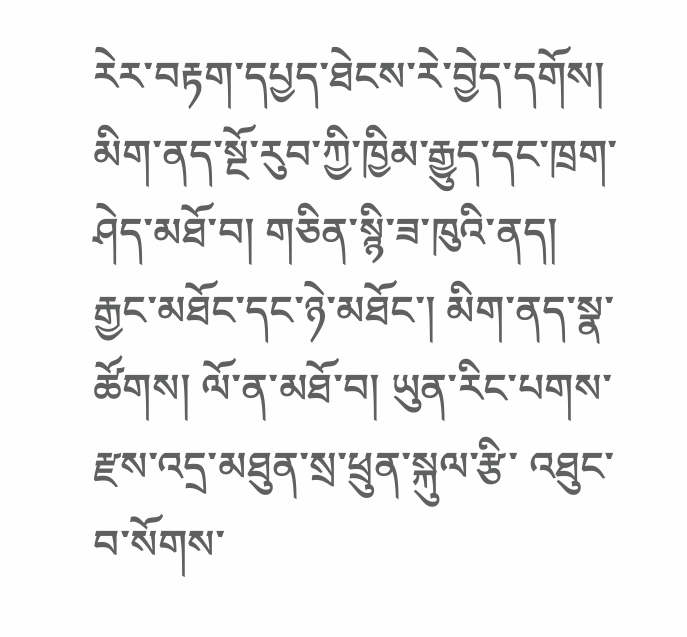རེར་བརྟག་དཔྱད་ཐེངས་རེ་བྱེད་དགོས། མིག་ནད་སྔོ་རུབ་ཀྱི་ཁྱིམ་རྒྱུད་དང་ཁྲག་ཤེད་མཐོ་བ། གཅིན་སྙི་ཟ་ཁུའི་ནད། རྒྱང་མཐོང་དང་ཉེ་མཐོང་། མིག་ནད་སྣ་ཚོགས། ལོ་ན་མཐོ་བ། ཡུན་རིང་པགས་རྫས་འདྲ་མཐུན་སྲ་ཕྲུན་སྐུལ་རྩི་ འཐུང་བ་སོགས་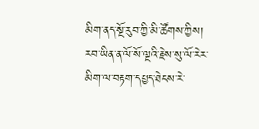མིག་ནད་སྔོ་རུབ་ཀྱི་མི་ཚོགས་ཀྱིས། རབ་ཡིན་ན་ལོ་སོ་ལྔའི་རྗེས་སུ་ལོ་རེར་མིག་ལ་བརྟག་དཔྱད་ཐེངས་རེ་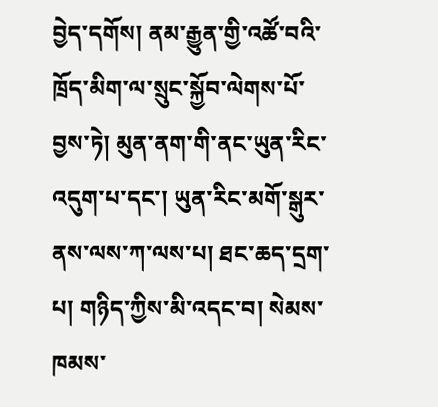བྱེད་དགོས། ནམ་རྒྱུན་གྱི་འཚོ་བའི་ཁྲོད་མིག་ལ་སྲུང་སྐྱོབ་ལེགས་པོ་བྱས་ཏེ། མུན་ནག་གི་ནང་ཡུན་རིང་འདུག་པ་དང་། ཡུན་རིང་མགོ་སྒུར་ནས་ལས་ཀ་ལས་པ། ཐང་ཆད་དྲག་པ། གཉིད་ཀྱིས་མི་འདང་བ། སེམས་ཁམས་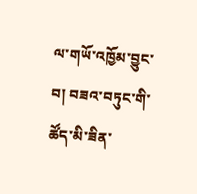ལ་གཡོ་འཁྱོམ་བྱུང་བ། བཟའ་བཏུང་གི་ཚོད་མི་ཟིན་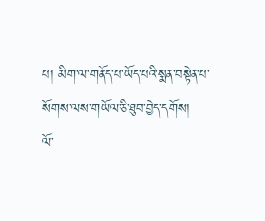པ། མིག་ལ་གནོད་པ་ཡོད་པའི་སྨན་བསྟེན་པ་སོགས་ལས་གཡོལ་ཅི་ཐུབ་བྱེད་དགོས།
ལོ་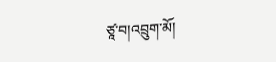ཙཱ་བ།འབྲུག་མོ།